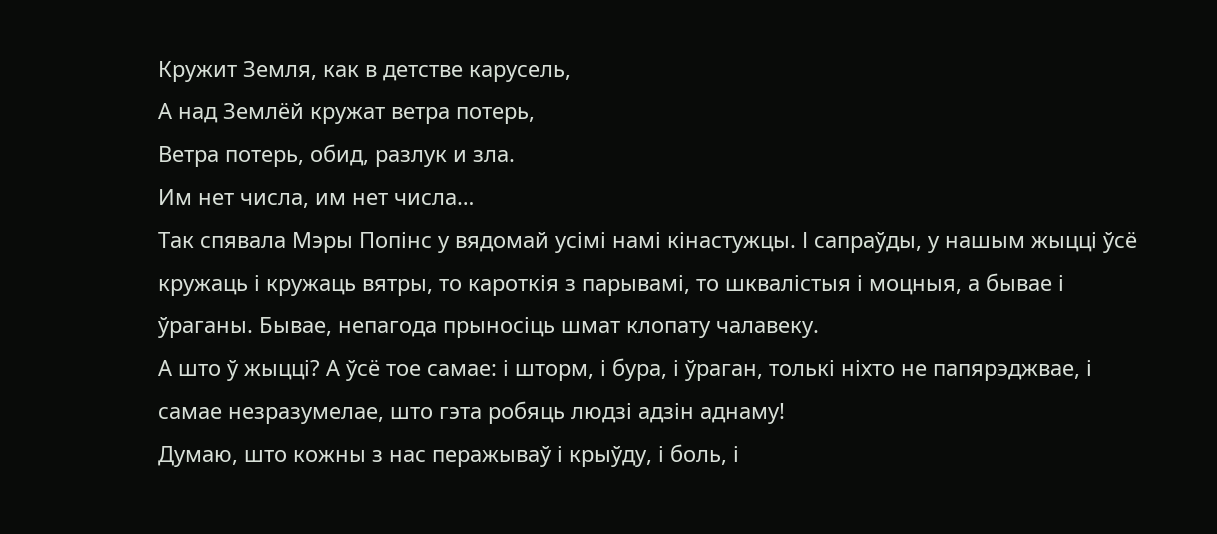Кружит Земля, как в детстве карусель,
А над Землёй кружат ветра потерь,
Ветра потерь, обид, разлук и зла.
Им нет числа, им нет числа…
Так спявала Мэры Попінс у вядомай усімі намі кінастужцы. І сапраўды, у нашым жыцці ўсё кружаць і кружаць вятры, то кароткія з парывамі, то шквалістыя і моцныя, а бывае і ўраганы. Бывае, непагода прыносіць шмат клопату чалавеку.
А што ў жыцці? А ўсё тое самае: і шторм, і бура, і ўраган, толькі ніхто не папярэджвае, і самае незразумелае, што гэта робяць людзі адзін аднаму!
Думаю, што кожны з нас перажываў і крыўду, і боль, і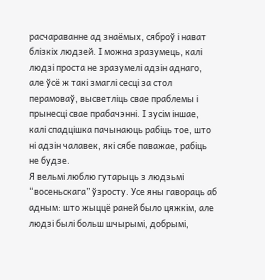расчараванне ад знаёмых, сяброў і нават блізкіх людзей. І можна зразумець, калі людзі проста не зразумелі адзін аднаго, але ўсё ж такі змаглі сесці за стол перамоваў, высветліць свае праблемы і прынесці свае прабачэнні. І зусім іншае, калі спадцішка пачынаюць рабіць тое, што ні адзін чалавек, які сябе паважае, рабіць не будзе.
Я вельмі люблю гутарыць з людзьмі “восеньскага” ўзросту. Усе яны гавораць аб адным: што жыццё раней было цяжкім, але людзі былі больш шчырымі, добрымі,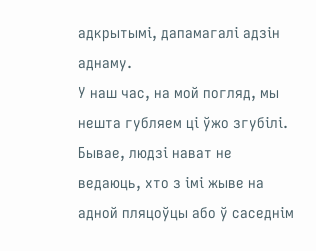адкрытымі, дапамагалі адзін аднаму.
У наш час, на мой погляд, мы нешта губляем ці ўжо згубілі. Бывае, людзі нават не ведаюць, хто з імі жыве на адной пляцоўцы або ў саседнім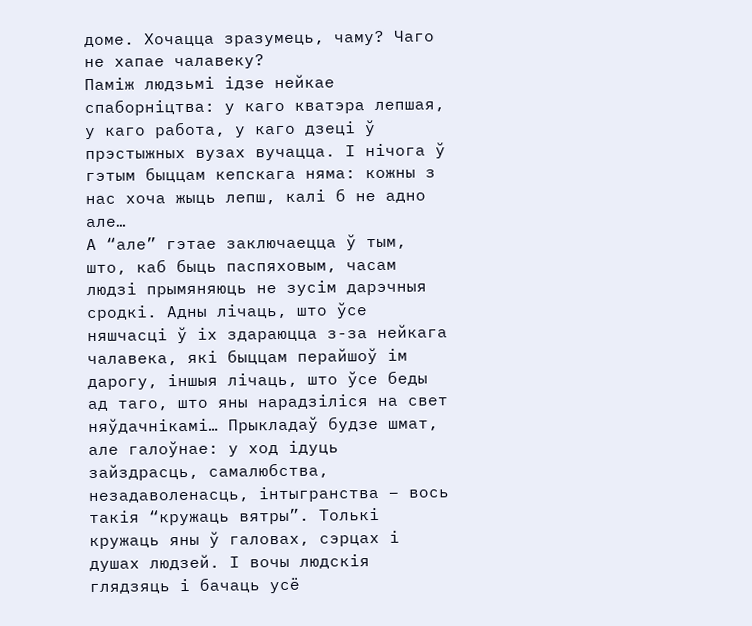доме. Хочацца зразумець, чаму? Чаго не хапае чалавеку?
Паміж людзьмі ідзе нейкае спаборніцтва: у каго кватэра лепшая, у каго работа, у каго дзеці ў прэстыжных вузах вучацца. І нічога ў гэтым быццам кепскага няма: кожны з нас хоча жыць лепш, калі б не адно але…
А “але” гэтае заключаецца ў тым, што, каб быць паспяховым, часам людзі прымяняюць не зусім дарэчныя сродкі. Адны лічаць, што ўсе няшчасці ў іх здараюцца з-за нейкага чалавека, які быццам перайшоў ім дарогу, іншыя лічаць, што ўсе беды ад таго, што яны нарадзіліся на свет няўдачнікамі… Прыкладаў будзе шмат, але галоўнае: у ход ідуць зайздрасць, самалюбства, незадаволенасць, інтыгранства – вось такія “кружаць вятры”. Толькі кружаць яны ў галовах, сэрцах і душах людзей. І вочы людскія глядзяць і бачаць усё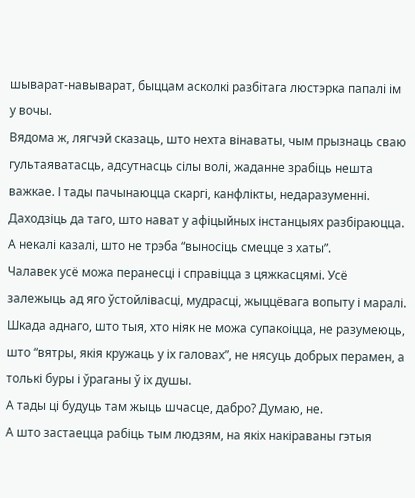шыварат-навыварат, быццам асколкі разбітага люстэрка папалі ім у вочы.
Вядома ж, лягчэй сказаць, што нехта вінаваты, чым прызнаць сваю гультаяватасць, адсутнасць сілы волі, жаданне зрабіць нешта важкае. І тады пачынаюцца скаргі, канфлікты, недаразуменні. Даходзіць да таго, што нават у афіцыйных інстанцыях разбіраюцца. А некалі казалі, што не трэба “выносіць смецце з хаты”.
Чалавек усё можа перанесці і справіцца з цяжкасцямі. Усё залежыць ад яго ўстойлівасці, мудрасці, жыццёвага вопыту і маралі.
Шкада аднаго, што тыя, хто ніяк не можа супакоіцца, не разумеюць, што “вятры, якія кружаць у іх галовах”, не нясуць добрых перамен, а толькі буры і ўраганы ў іх душы.
А тады ці будуць там жыць шчасце, дабро? Думаю, не.
А што застаецца рабіць тым людзям, на якіх накіраваны гэтыя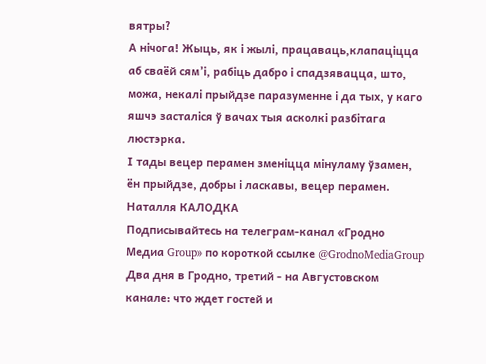вятры?
А нічога! Жыць, як і жылі, працаваць,клапаціцца аб сваёй сям’і, рабіць дабро і спадзявацца, што, можа, некалі прыйдзе паразуменне і да тых, у каго яшчэ засталіся ў вачах тыя асколкі разбітага люстэрка.
І тады вецер перамен зменіцца мінуламу ўзамен, ён прыйдзе, добры і ласкавы, вецер перамен.
Наталля КАЛОДКА
Подписывайтесь на телеграм-канал «Гродно Медиа Group» по короткой ссылке @GrodnoMediaGroup
Два дня в Гродно, третий - на Августовском канале: что ждет гостей и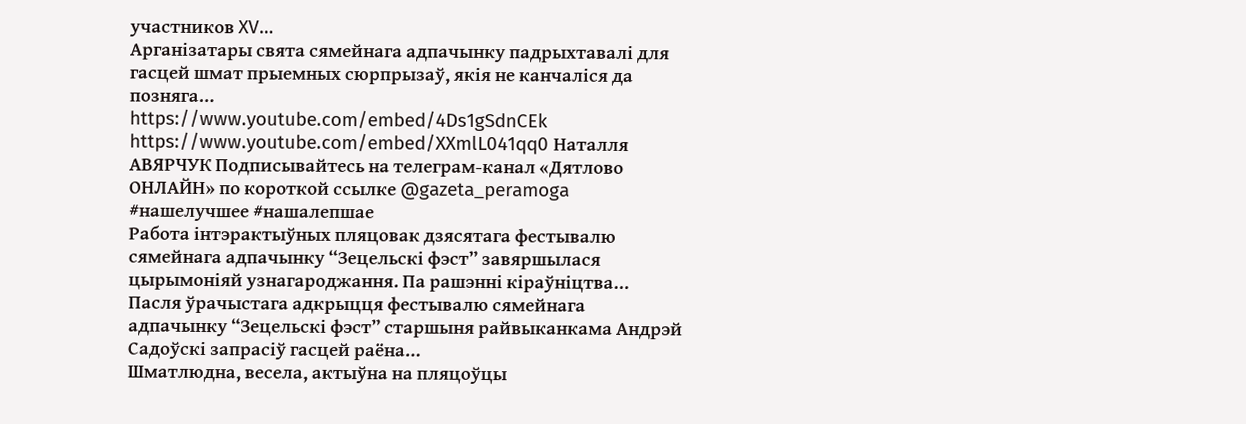участников XV…
Арганізатары свята сямейнага адпачынку падрыхтавалі для гасцей шмат прыемных сюрпрызаў, якія не канчаліся да позняга…
https://www.youtube.com/embed/4Ds1gSdnCEk https://www.youtube.com/embed/XXmlL041qq0 Наталля АВЯРЧУК Подписывайтесь на телеграм-канал «Дятлово ОНЛАЙН» по короткой ссылке @gazeta_peramoga #нашелучшее #нашалепшае
Работа інтэрактыўных пляцовак дзясятага фестывалю сямейнага адпачынку “Зецельскі фэст” завяршылася цырымоніяй узнагароджання. Па рашэнні кіраўніцтва…
Пасля ўрачыстага адкрыцця фестывалю сямейнага адпачынку “Зецельскі фэст” старшыня райвыканкама Андрэй Садоўскі запрасіў гасцей раёна…
Шматлюдна, весела, актыўна на пляцоўцы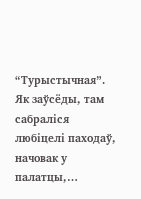“Турыстычная”. Як заўсёды, там сабраліся любіцелі паходаў, начовак у палатцы,…